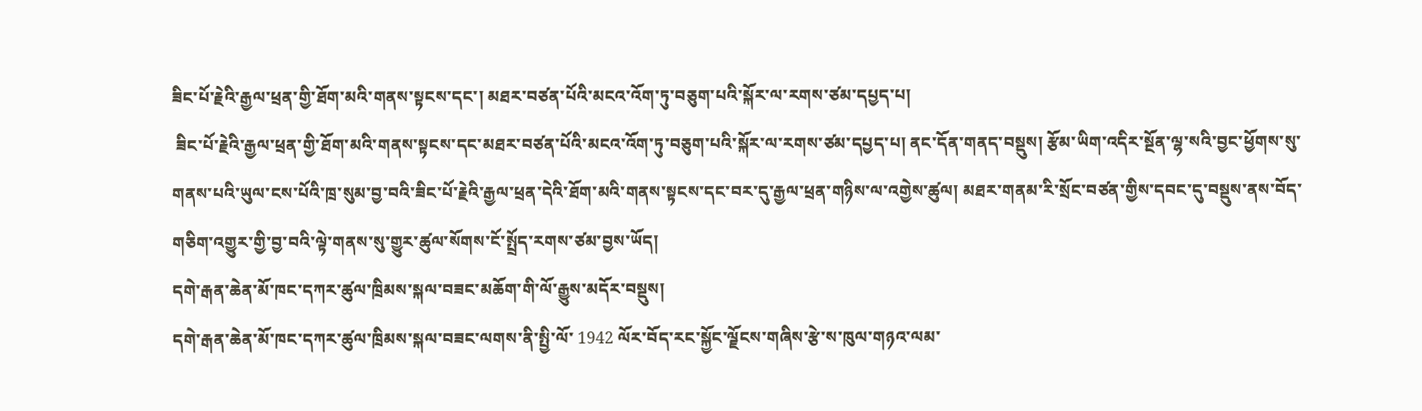ཟིང་པོ་རྗེའི་རྒྱལ་ཕྲན་གྱི་ཐོག་མའི་གནས་སྟངས་དང་། མཐར་བཙན་པོའི་མངའ་འོག་ཏུ་བཅུག་པའི་སྐོར་ལ་རགས་ཙམ་དཔྱད་པ།
 ཟིང་པོ་རྗེའི་རྒྱལ་ཕྲན་གྱི་ཐོག་མའི་གནས་སྟངས་དང་མཐར་བཙན་པོའི་མངའ་འོག་ཏུ་བཅུག་པའི་སྐོར་ལ་རགས་ཙམ་དཔྱད་པ། ནང་དོན་གནད་བསྡུས། རྩོམ་ཡིག་འདིར་སྔོན་ལྷ་སའི་བྱང་ཕྱོགས་སུ་གནས་པའི་ཡུལ་ངས་པོའི་ཁྲ་སུམ་བྱ་བའི་ཟིང་པོ་རྗེའི་རྒྱལ་ཕྲན་དེའི་ཐོག་མའི་གནས་སྟངས་དང་བར་དུ་རྒྱལ་ཕྲན་གཉིས་ལ་འགྱེས་ཚུལ། མཐར་གནམ་རི་སྲོང་བཙན་གྱིས་དབང་དུ་བསྡུས་ནས་བོད་གཅིག་འགྱུར་གྱི་བྱ་བའི་ལྟེ་གནས་སུ་གྱུར་ཚུལ་སོགས་ངོ་སྤྲོད་རགས་ཙམ་བྱས་ཡོད།
དགེ་རྒན་ཆེན་མོ་ཁང་དཀར་ཚུལ་ཁྲིམས་སྐལ་བཟང་མཆོག་གི་ལོ་རྒྱུས་མདོར་བསྡུས།
དགེ་རྒན་ཆེན་མོ་ཁང་དཀར་ཚུལ་ཁྲིམས་སྐལ་བཟང་ལགས་ནི་སྤྱི་ལོ་ 1942 ལོར་བོད་རང་སྐྱོང་ལྗོངས་གཞིས་རྩེ་ས་ཁུལ་གཉའ་ལམ་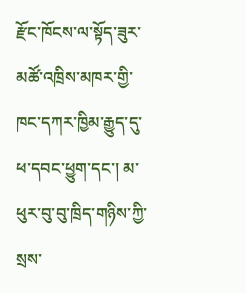རྫོང་ཁོངས་ལ་སྟོད་ཟུར་མཚོ་འཁྲིས་མཁར་གྱི་ཁང་དཀར་ཁྱིམ་རྒྱུད་དུ་ཕ་དབང་ཕྱུག་དང་། མ་ཕུར་བུ་བུ་ཁྲིད་གཉིས་ཀྱི་སྲས་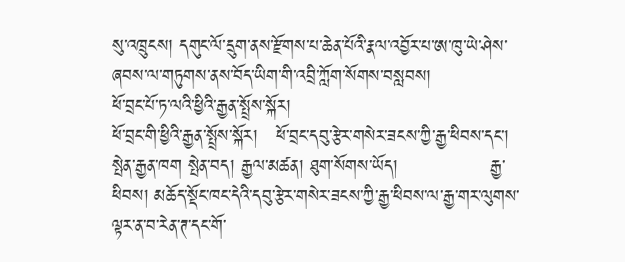སུ་འཁྲུངས། དགུང་ལོ་དྲུག་ནས་རྫོགས་པ་ཆེན་པོའི་རྣལ་འབྱོར་པ་ཨ་ཁུ་ཡེ་ཤེས་ཞབས་ལ་གཏུགས་ནས་བོད་ཡིག་གི་འབྲི་ཀློག་སོགས་བསླབས།
ཕོ་བྲང་པོ་ཏ་ལའི་ཕྱིའི་རྒྱན་སྤྲོས་སྐོར།
ཕོ་བྲང་གི་ཕྱིའི་རྒྱན་སྤྲོས་སྐོར།   ཕོ་བྲང་དབུ་རྩེར་གསེར་ཟངས་ཀྱི་རྒྱ་ཕིབས་དང་། སྤེན་རྒྱན་ཁག སྤེན་བད། རྒྱལ་མཚན། ཐུག་སོགས་ཡོད།               རྒྱ་ཕིབས། མཆོད་སྡོང་ཁང་དེའི་དབུ་རྩེར་གསེར་ཟངས་ཀྱི་རྒྱ་ཕིབས་ལ་རྒྱ་གར་ལུགས་ལྟར་ན་བ་རེན་ཊ་དང་གོ་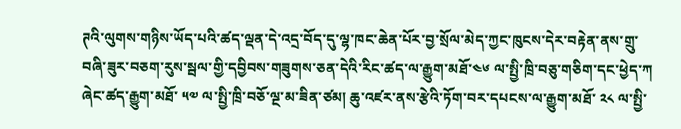ཊའི་ལུགས་གཉིས་ཡོད་པའི་ཚད་ལྡན་དེ་འདྲ་བོད་དུ་ལྷ་ཁང་ཆེན་པོར་བྱ་སྲོལ་མེད་ཀྱང་ཁུངས་དེར་བརྟེན་ནས་གྲུ་བཞི་ཟུར་བཅག་རུས་སྦལ་གྱི་དབྱིབས་གཟུགས་ཅན་དེའི་རིང་ཚད་ལ་རྒྱུག་མཐོ་༤༦ ལ་སྤྱི་ཁྲི་བཅུ་གཅིག་དང་ཕྱེད་ཀ ཞེང་ཚད་རྒྱུག་མཐོ་ ༥༧ ལ་སྤྱི་ཁྲི་བཅོ་ལྔ་མ་ཟིན་ཙམ། ཆུ་འཛར་ནས་རྩེའི་ཏོག་བར་དཔངས་ལ་རྒྱུག་མཐོ་ ༢༨ ལ་སྤྱི་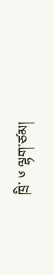ཁྲི་ ༦ ལྷག་ཙམ།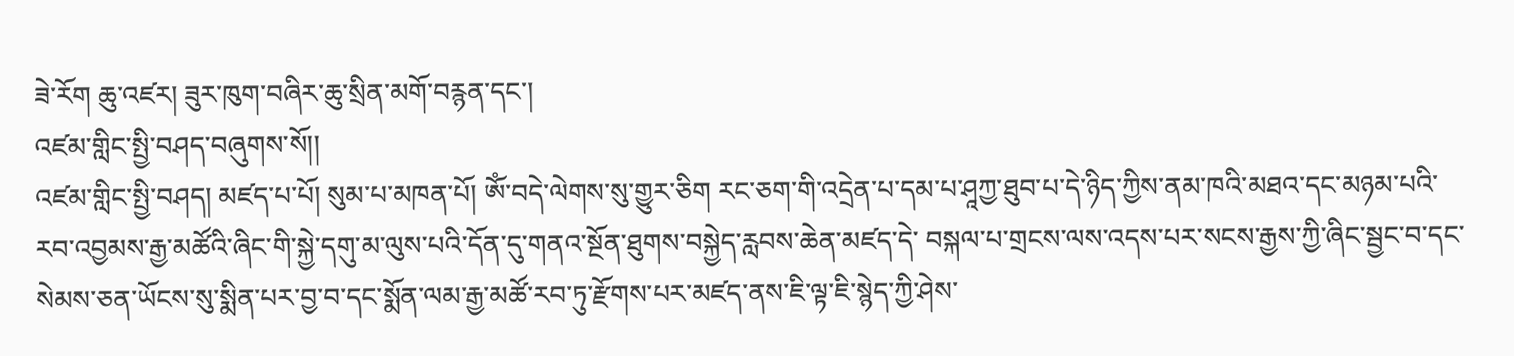ཟེ་རོག ཆུ་འཛར། ཟུར་ཁུག་བཞིར་ཆུ་སྲིན་མགོ་བརྙན་དང་།
འཛམ་གླིང་སྤྱི་བཤད་བཞུགས་སོ།།
འཛམ་གླིང་སྤྱི་བཤད། མཛད་པ་པོ། སུམ་པ་མཁན་པོ། ཨོཾ་བདེ་ལེགས་སུ་གྱུར་ཅིག རང་ཅག་གི་འདྲེན་པ་དམ་པ་ཤཱཀྱ་ཐུབ་པ་དེ་ཉིད་ཀྱིས་ནམ་ཁའི་མཐའ་དང་མཉམ་པའི་རབ་འབྱམས་རྒྱ་མཚོའི་ཞིང་གི་སྐྱེ་དགུ་མ་ལུས་པའི་དོན་དུ་གནའ་སྔོན་ཐུགས་བསྐྱེད་རླབས་ཆེན་མཛད་དེ་ བསྐལ་པ་གྲངས་ལས་འདས་པར་སངས་རྒྱས་ཀྱི་ཞིང་སྦྱང་བ་དང་སེམས་ཅན་ཡོངས་སུ་སྨིན་པར་བྱ་བ་དང་སྨོན་ལམ་རྒྱ་མཚོ་རབ་ཏུ་རྫོགས་པར་མཛད་ནས་ཇི་ལྟ་ཇི་སྙེད་ཀྱི་ཤེས་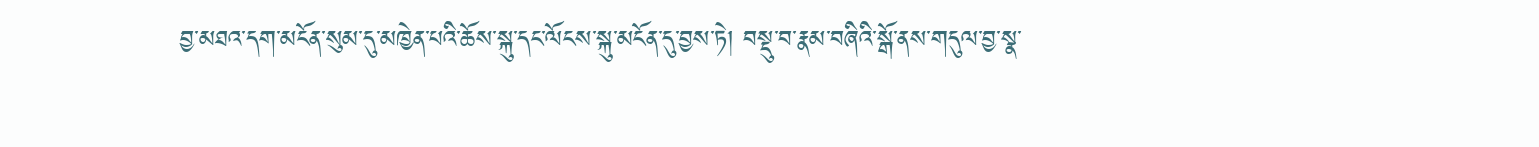བྱ་མཐའ་དག་མངོན་སུམ་དུ་མཁྱེན་པའི་ཆོས་སྐུ་དང་ལོངས་སྐུ་མངོན་དུ་བྱས་ཏེ། བསྡུ་བ་རྣམ་བཞིའི་སྒོ་ནས་གདུལ་བྱ་སྣ་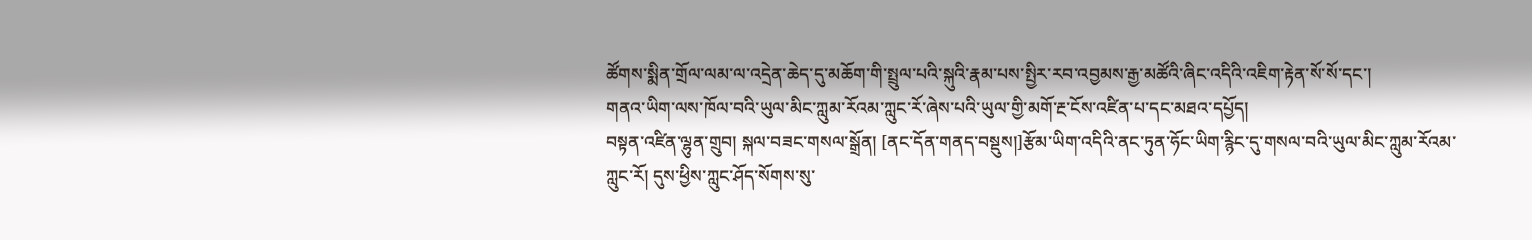ཚོགས་སྨིན་གྲོལ་ལམ་ལ་འདྲེན་ཆེད་དུ་མཆོག་གི་སྤྲུལ་པའི་སྐུའི་རྣམ་པས་སྤྱིར་རབ་འབྱམས་རྒྱ་མཚོའི་ཞིང་འདིའི་འཇིག་རྟེན་སོ་སོ་དང་།
གནའ་ཡིག་ལས་ཁོལ་བའི་ཡུལ་མིང་ཀླུམ་རོའམ་ཀླུང་རོ་ཞེས་པའི་ཡུལ་གྱི་མགོ་རྔ་ངོས་འཛིན་པ་དང་མཐའ་དཔྱོད།
བསྟན་འཛིན་ལྷུན་གྲུབ། སྐལ་བཟང་གསལ་སྒྲོན། [ནང་དོན་གནད་བསྡུས།]རྩོམ་ཡིག་འདིའི་ནང་ཏུན་ཧོང་ཡིག་རྙིང་དུ་གསལ་བའི་ཡུལ་མིང་ཀླུམ་རོའམ་ཀླུང་རོ། དུས་ཕྱིས་ཀླུང་ཤོད་སོགས་སུ་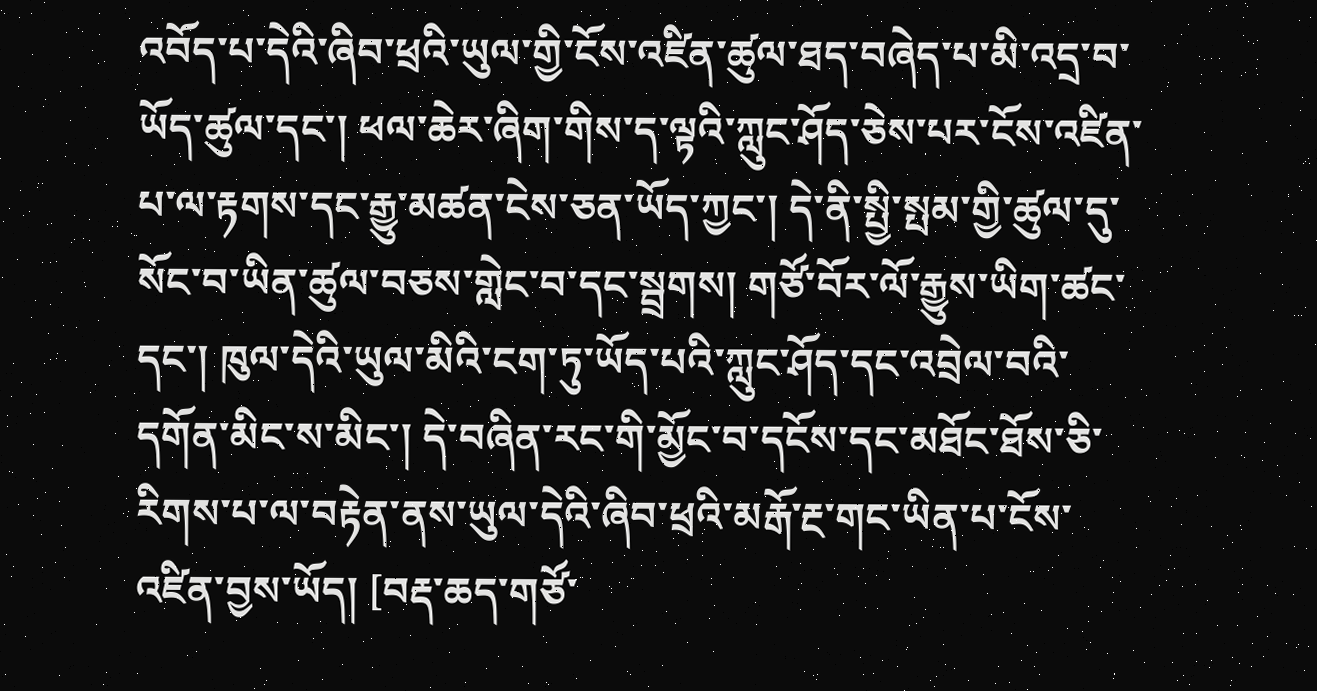འབོད་པ་དེའི་ཞིབ་ཕྲའི་ཡུལ་གྱི་ངོས་འཛིན་ཚུལ་ཐད་བཞེད་པ་མི་འདྲ་བ་ཡོད་ཚུལ་དང་། ཕལ་ཆེར་ཞིག་གིས་ད་ལྟའི་ཀླུང་ཤོད་ཅེས་པར་ངོས་འཛིན་པ་ལ་རྟགས་དང་རྒྱུ་མཚན་ངེས་ཅན་ཡོད་ཀྱང་། དེ་ནི་སྤྱི་སྤམ་གྱི་ཚུལ་དུ་སོང་བ་ཡིན་ཚུལ་བཅས་གླེང་བ་དང་སྦྲགས། གཙོ་བོར་ལོ་རྒྱུས་ཡིག་ཚང་དང་། ཁུལ་དེའི་ཡུལ་མིའི་ངག་ཏུ་ཡོད་པའི་ཀླུང་ཤོད་དང་འབྲེལ་བའི་དགོན་མིང་ས་མིང་། དེ་བཞིན་རང་གི་མྱོང་བ་དངོས་དང་མཐོང་ཐོས་ཅི་རིགས་པ་ལ་བརྟེན་ནས་ཡུལ་དེའི་ཞིབ་ཕྲའི་མརྒོ་རྔ་གང་ཡིན་པ་ངོས་འཛིན་བྱས་ཡོད། [བརྡ་ཆད་གཙོ་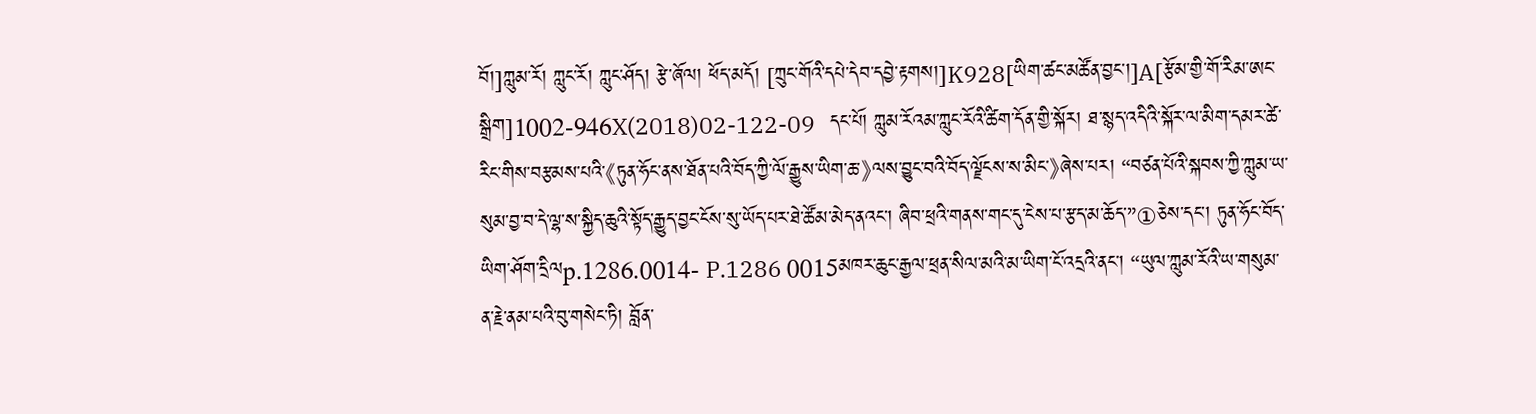བོ།]ཀླུམ་རོ། ཀླུང་རོ། ཀླུང་ཤོད། རྩེ་ཞོལ། ཕོད་མདོ། [ཀྲུང་གོའི་དཔེ་དེབ་དབྱེ་རྟགས།]K928[ཡིག་ཚང་མཚོན་བྱང་།]A[རྩོམ་གྱི་གོ་རིམ་ཨང་སྒྲིག]1002-946X(2018)02-122-09   དང་པོ། ཀླུམ་རོའམ་ཀླུང་རོའི་ཚིག་དོན་གྱི་སྐོར། ཐ་སྙད་འདིའི་སྐོར་ལ་མིག་དམར་ཚེ་རིང་གིས་བརྩམས་པའི་《ཏུན་ཧོང་ནས་ཐོན་པའི་བོད་ཀྱི་ལོ་རྒྱུས་ཡིག་ཆ་》ལས་བྱུང་བའི་བོད་ལྗོངས་ས་མིང་》ཞེས་པར། “བཙན་པོའི་སྐབས་ཀྱི་ཀླུམ་ཡ་སུམ་བྱ་བ་དེ་ལྷ་ས་སྐྱིད་ཆུའི་སྟོད་རྒྱུད་བྱང་ངོས་སུ་ཡོད་པར་ཐེ་ཚོམ་མེད་ནའང་། ཞིབ་ཕྲའི་གནས་གང་དུ་ངེས་པ་རྩད་མ་ཆོད་”①ཅེས་དང་། ཏུན་ཧོང་བོད་ཡིག་ཤོག་དྲིལp.1286.0014- P.1286 0015མཁར་ཆུང་རྒྱལ་ཕྲན་སིལ་མའི་མ་ཡིག་ངོ་འདྲའི་ནང་། “ཡུལ་ཀླུམ་རོའི་ཡ་གསུམ་ན་རྗེ་ནམ་པའི་བུ་གསེང་ཏི། བློན་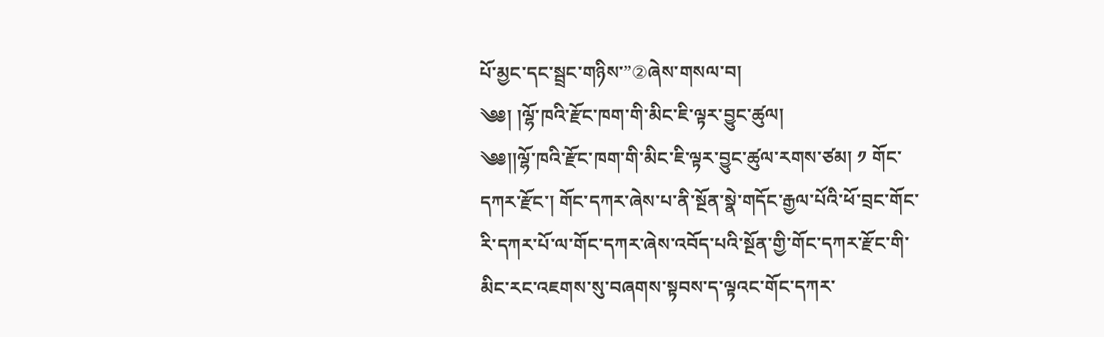པོ་མྱང་དང་སྦྲང་གཉིས་”②ཞེས་གསལ་བ།
༄༅། །ལྷོ་ཁའི་རྫོང་ཁག་གི་མིང་ཇི་ལྟར་བྱུང་ཚུལ།
༄༅།།ལྷོ་ཁའི་རྫོང་ཁག་གི་མིང་ཇི་ལྟར་བྱུང་ཚུལ་རགས་ཙམ། ༡ གོང་དཀར་རྫོང་། གོང་དཀར་ཞེས་པ་ནི་སྔོན་སྣེ་གདོང་རྒྱལ་པོའི་ཕོ་བྲང་གོང་རི་དཀར་པོ་ལ་གོང་དཀར་ཞེས་འབོད་པའི་སྔོན་གྱི་གོང་དཀར་རྫོང་གི་མིང་རང་འཇགས་སུ་བཞགས་སྟབས་ད་ལྟའང་གོང་དཀར་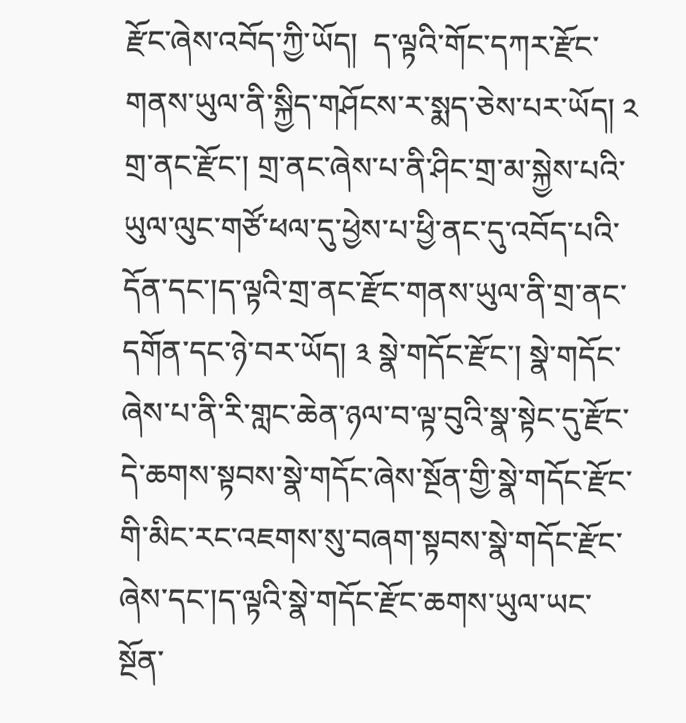རྫོང་ཞེས་འབོད་ཀྱི་ཡོད།  ད་ལྟའི་གོང་དཀར་རྫོང་གནས་ཡུལ་ནི་སྐྱིད་གཤོངས་ར་སྨད་ཅེས་པར་ཡོད། ༢ གྲ་ནང་རྫོང་། གྲ་ནང་ཞེས་པ་ནི་ཤིང་གྲ་མ་སྐྱེས་པའི་ཡུལ་ལུང་གཙོ་ཕལ་དུ་ཕྱེས་པ་ཕྱི་ནང་དུ་འབོད་པའི་དོན་དང་།ད་ལྟའི་གྲ་ནང་རྫོང་གནས་ཡུལ་ནི་གྲ་ནང་དགོན་དང་ཉེ་བར་ཡོད། ༣ སྣེ་གདོང་རྫོང་། སྣེ་གདོང་ཞེས་པ་ནི་རི་གླང་ཆེན་ཉལ་བ་ལྟ་བུའི་སྣ་སྟེང་དུ་རྫོང་དེ་ཆགས་སྟབས་སྣེ་གདོང་ཞེས་སྔོན་གྱི་སྣེ་གདོང་རྫོང་གི་མིང་རང་འཇགས་སུ་བཞག་སྟབས་སྣེ་གདོང་རྫོང་ཞེས་དང་།ད་ལྟའི་སྣེ་གདོང་རྫོང་ཆགས་ཡུལ་ཡང་སྔོན་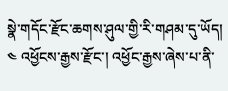སྣེ་གདོང་རྫོང་ཆགས་ཤུལ་གྱི་རི་གཤམ་དུ་ཡོད། ༤ འཕྱོངས་རྒྱས་རྫོང་། འཕྱོང་རྒྱས་ཞེས་པ་ནི་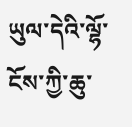ཡུལ་དེའི་ལྷོ་ངོས་ཀྱི་ཆུ་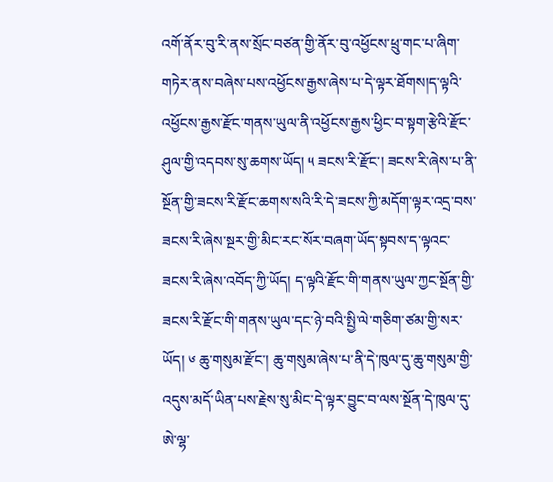འགོ་ནོར་བུ་རི་ནས་སྲོང་བཙན་གྱི་ནོར་བུ་འཕྱོངས་ཕྲུ་གང་པ་ཞིག་གཏེར་ནས་བཞེས་པས་འཕྱོངས་རྒྱས་ཞེས་པ་དེ་ལྟར་ཐོགས།ད་ལྟའི་འཕྱོངས་རྒྱས་རྫོང་གནས་ཡུལ་ནི་འཕྱོངས་རྒྱས་ཕྱིང་བ་སྟག་རྩེའི་རྫོང་ཤུལ་གྱི་འདབས་སུ་ཆགས་ཡོད། ༥ ཟངས་རི་རྫོང་། ཟངས་རི་ཞེས་པ་ནི་སྔོན་གྱི་ཟངས་རི་རྫོང་ཆགས་སའི་རི་དེ་ཟངས་ཀྱི་མདོག་ལྟར་འདྲ་བས་ཟངས་རི་ཞེས་སྔར་གྱི་མིང་རང་སོར་བཞག་ཡོད་སྟབས་ད་ལྟའང་ཟངས་རི་ཞེས་འབོད་ཀྱི་ཡོད། ད་ལྟའི་རྫོང་གི་གནས་ཡུལ་ཀྱང་སྔོན་གྱི་ཟངས་རི་རྫོང་གི་གནས་ཡུལ་དང་ཉེ་བའི་སྤྱི་ལེ་གཅིག་ཙམ་གྱི་སར་ཡོད། ༦ ཆུ་གསུམ་རྫོང་། ཆུ་གསུམ་ཞེས་པ་ནི་དེ་ཁུལ་དུ་ཆུ་གསུམ་གྱི་འདུས་མདོ་ཡིན་པས་རྗེས་སུ་མིང་དེ་ལྟར་བྱུང་བ་ལས་སྔོན་དེ་ཁུལ་དུ་ཨེ་ལྷ་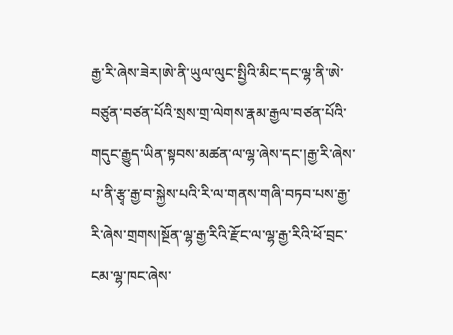རྒྱ་རི་ཞེས་ཟེར།ཨེ་ནི་ཡུལ་ལུང་སྤྱིའི་མིང་དང་ལྷ་ནི་ཨེ་བཙུན་བཙན་པོའི་སྲས་གྲ་ལེགས་རྣམ་རྒྱལ་བཙན་པོའི་གདུང་རྒྱུད་ཡིན་སྟབས་མཚན་ལ་ལྷ་ཞེས་དང་།རྒྱ་རི་ཞེས་པ་ནི་རྩྭ་རྒྱ་བ་སྐྱེས་པའི་རི་ལ་གནས་གཞི་བཏབ་པས་རྒྱ་རི་ཞེས་གྲགས།སྔོན་ལྷ་རྒྱ་རིའི་རྫོང་ལ་ལྷ་རྒྱ་རིའི་ཕོ་བྲང་ངམ་ལྷ་ཁང་ཞེས་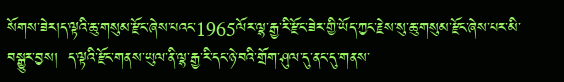སོགས་ཟེར།ད་ལྟའི་ཆུ་གསུམ་རྫོང་ཞེས་པའང་1965ལོར་ལྷ་རྒྱ་རི་རྫོང་ཟེར་གྱི་ཡོད་ཀྱང་རྗེས་སུ་ཆུ་གསུམ་རྫོང་ཞེས་པར་མི་བསྒྱུར་བྱས།  ད་ལྟའི་རྫོང་གནས་ཡུལ་ནི་ལྷ་རྒྱ་རི་དང་ཉེ་བའི་གྲོག་ཤུལ་དུ་ནང་དུ་གནས་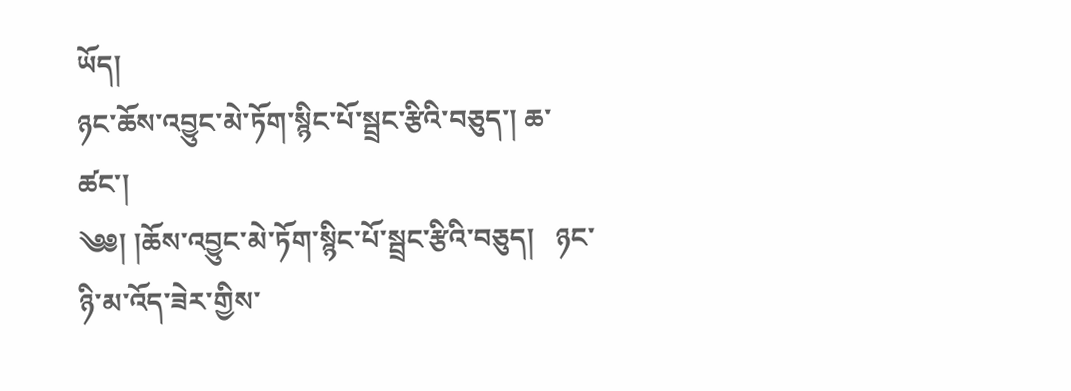ཡོད།
ཉང་ཆོས་འབྱུང་མེ་ཏོག་སྙིང་པོ་སྦྲང་རྩིའི་བཅུད་། ཆ་ཚང་།
༄༅། །ཆོས་འབྱུང་མེ་ཏོག་སྙིང་པོ་སྦྲང་རྩིའི་བཅུད།   ཉང་ཉི་མ་འོད་ཟེར་གྱིས་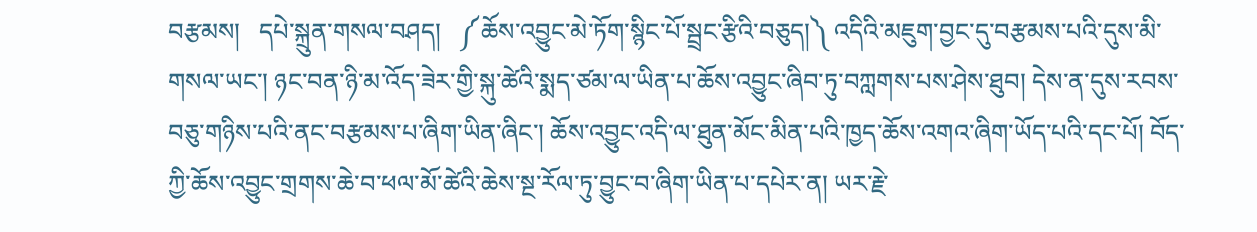བརྩམས།   དཔེ་སྐྲུན་གསལ་བཤད།   ༼ཆོས་འབྱུང་མེ་ཏོག་སྙིང་པོ་སྦྲང་རྩིའི་བཅུད།༽ འདིའི་མཇུག་བྱང་དུ་བརྩམས་པའི་དུས་མི་གསལ་ཡང་། ཉང་བན་ཉི་མ་འོད་ཟེར་གྱི་སྐུ་ཚེའི་སྨད་ཙམ་ལ་ཡིན་པ་ཆོས་འབྱུང་ཞིབ་ཏུ་བཀླགས་པས་ཤེས་ཐུབ། དེས་ན་དུས་རབས་བཅུ་གཉིས་པའི་ནང་བརྩམས་པ་ཞིག་ཡིན་ཞིང་། ཆོས་འབྱུང་འདི་ལ་ཐུན་མོང་མིན་པའི་ཁྱད་ཆོས་འགའ་ཞིག་ཡོད་པའི་དང་པོ། བོད་ཀྱི་ཆོས་འབྱུང་གྲགས་ཆེ་བ་ཕལ་མོ་ཚེའི་ཆེས་སྔ་རོལ་ཏུ་བྱུང་བ་ཞིག་ཡིན་པ་དཔེར་ན། ཡར་རྗེ་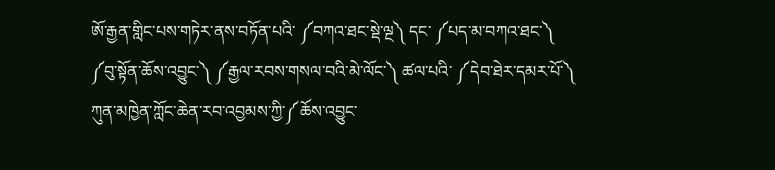ཨོ་རྒྱན་གླིང་པས་གཏེར་ནས་བཏོན་པའི་ ༼བཀའ་ཐང་སྡེ་ལྔ༽ དང་ ༼པད་མ་བཀའ་ཐང་༽ ༼བུ་སྟོན་ཆོས་འབྱུང་༽ ༼རྒྱལ་རབས་གསལ་བའི་མེ་ལོང་༽ ཚལ་པའི་ ༼དེབ་ཐེར་དམར་པོ་༽ ཀུན་མཁྱེན་ཀློང་ཆེན་རབ་འབྱམས་ཀྱི་༼ཆོས་འབྱུང་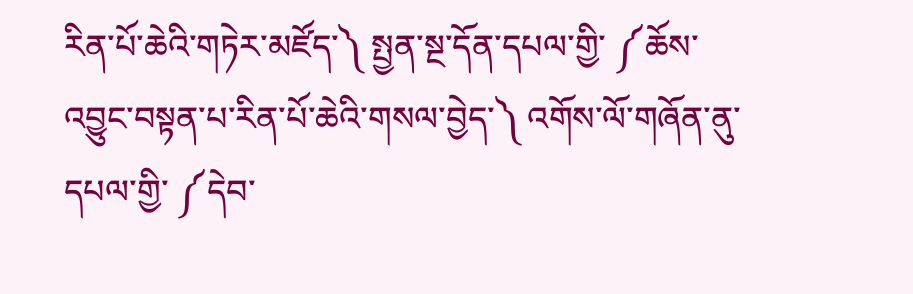རིན་པོ་ཆེའི་གཏེར་མཛོད་༽ སྤྱན་སྔ་དོན་དཔལ་གྱི་ ༼ཆོས་འབྱུང་བསྟན་པ་རིན་པོ་ཆེའི་གསལ་བྱེད་༽ འགོས་ལོ་གཞོན་ནུ་དཔལ་གྱི་ ༼དེབ་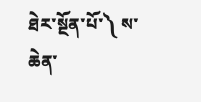ཐེར་སྔོན་པོ་༽ ས་ཆེན་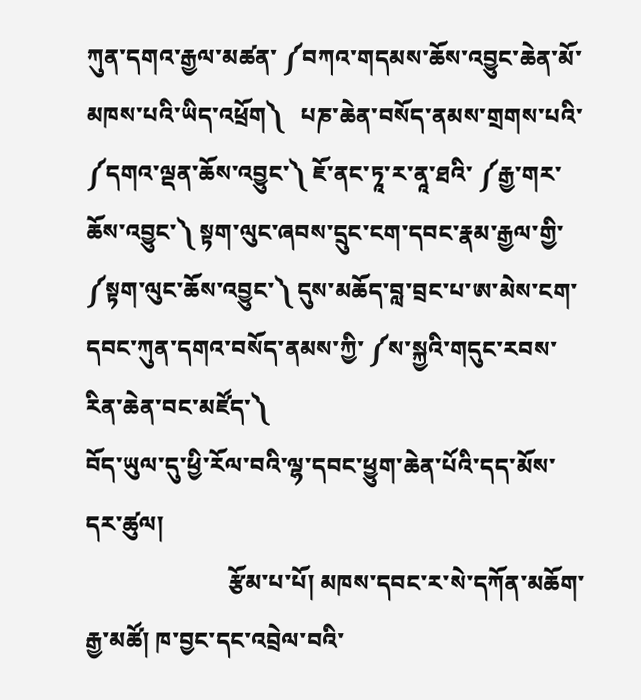ཀུན་དགའ་རྒྱལ་མཚན་ ༼བཀའ་གདམས་ཆོས་འབྱུང་ཆེན་མོ་མཁས་པའི་ཡིད་འཕྲོག༽   པཎ་ཆེན་བསོད་ནམས་གྲགས་པའི་ ༼དགའ་ལྡན་ཆོས་འབྱུང་༽ ཇོ་ནང་ཏཱ་ར་ནཱ་ཐའི་ ༼རྒྱ་གར་ཆོས་འབྱུང་༽ སྟག་ལུང་ཞབས་དྲུང་ངག་དབང་རྣམ་རྒྱལ་གྱི་ ༼སྟག་ལུང་ཆོས་འབྱུང་༽ དུས་མཆོད་བླ་བྲང་པ་ཨ་མེས་ངག་དབང་ཀུན་དགའ་བསོད་ནམས་ཀྱི་ ༼ས་སྐྱའི་གདུང་རབས་རིན་ཆེན་བང་མཛོད་༽
བོད་ཡུལ་དུ་ཕྱི་རོལ་བའི་ལྷ་དབང་ཕྱུག་ཆེན་པོའི་དད་མོས་དར་ཚུལ།
                         རྩོམ་པ་པོ། མཁས་དབང་ར་སེ་དཀོན་མཆོག་རྒྱ་མཚོ། ཁ་བྱང་དང་འབྲེལ་བའི་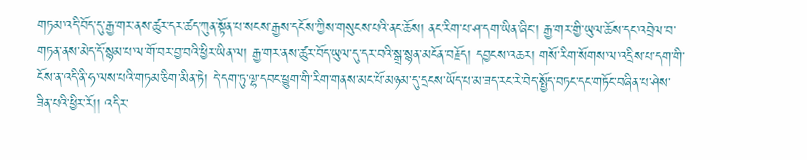གཏམ་འདི་བོད་དུ་རྒྱ་གར་ནས་ཚུར་དར་ཚད་ཀུན་སྟོན་པ་སངས་རྒྱས་དངོས་ཀྱིས་གསུངས་པའི་ནང་ཆོས། ནང་རིག་པ་ཤ་དག་ཡིན་ཞིང་། རྒྱ་གར་གྱི་ཡུལ་ཆོས་དང་འབྲེལ་བ་གཏན་ནས་མེད་དོ་སྙམ་པ་ལ་གོ་བར་བྱ་བའི་ཕྱིར་ཡིན་ལ། རྒྱ་གར་ནས་ཚུར་བོད་ཡུལ་དུ་དར་བའི་སྒྲ་སྙན་མངོན་བརྗོད། དབྱངས་འཆར། གསོ་རིག་སོགས་ལ་འདྲིས་པ་དག་གི་ངོས་ན་འདི་ནི་ཧ་ལས་པའི་གཏམ་ཅིག་མིན་ཏེ། དེ་དག་ཏུ་ལྷ་དབང་ཕྱུག་གི་རིག་གནས་མང་པོ་མཉམ་དུ་དྲངས་ཡོད་པ་མ་ཟད་རང་རེ་བེད་སྤྱོད་བཏང་དང་གཏོང་བཞིན་པ་ཤེས་ཟིན་པའི་ཕྱིར་རོ།། འདིར་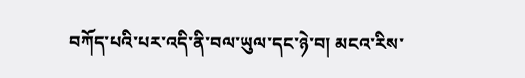བཀོད་པའི་པར་འདི་ནི་བལ་ཡུལ་དང་ཉེ་བ། མངའ་རིས་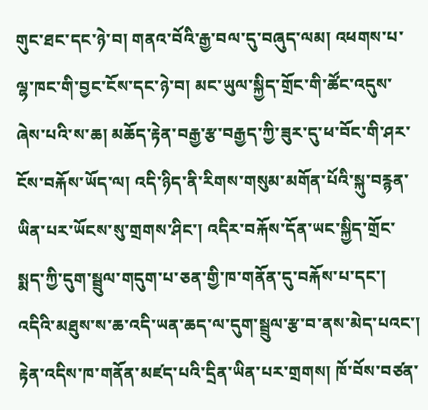གུང་ཐང་དང་ཉེ་བ། གནའ་བོའི་རྒྱ་བལ་དུ་བཞུད་ལམ། འཕགས་པ་ལྷ་ཁང་གི་བྱང་ངོས་དང་ཉེ་བ། མང་ཡུལ་སྐྱིད་གྲོང་གི་ཚོང་འདུས་ཞེས་པའི་ས་ཆ། མཆོད་རྟེན་བརྒྱ་རྩ་བརྒྱད་ཀྱི་ཟུར་དུ་ཕ་བོང་གི་ཤར་ངོས་བརྐོས་ཡོད་ལ། འདི་ཉིད་ནི་རིགས་གསུམ་མགོན་པོའི་སྐུ་བརྙན་ཡིན་པར་ཡོངས་སུ་གྲགས་ཤིང་། འདིར་བརྐོས་དོན་ཡང་སྐྱིད་གྲོང་སྨད་ཀྱི་དུག་སྦྲུལ་གདུག་པ་ཅན་གྱི་ཁ་གནོན་དུ་བརྐོས་པ་དང་། འདིའི་མཐུས་ས་ཆ་འདི་ཡན་ཆད་ལ་དུག་སྦྲུལ་རྩ་བ་ནས་མེད་པའང་། རྟེན་འདིས་ཁ་གནོན་མཛད་པའི་དྲིན་ཡིན་པར་གྲགས། ཁོ་བོས་བཙན་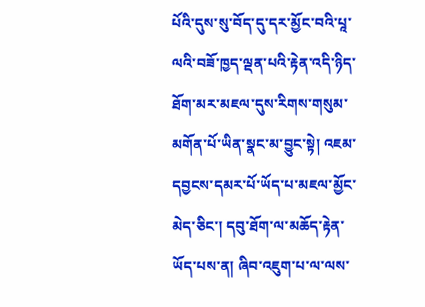པོའི་དུས་སུ་བོད་དུ་དར་མྱོང་བའི་པཱ་ལའི་བཟོ་ཁྱད་ལྡན་པའི་རྟེན་འདི་ཉིད་ཐོག་མར་མཇལ་དུས་རིགས་གསུམ་མགོན་པོ་ཡིན་སྣང་མ་བྱུང་སྟེ། འཇམ་དབྱངས་དམར་པོ་ཡོད་པ་མཇལ་མྱོང་མེད་ཅིང་། དབུ་ཐོག་ལ་མཆོད་རྟེན་ཡོད་པས་ན། ཞིབ་འཇུག་པ་ལ་ལས་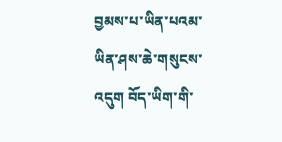བྱམས་པ་ཡིན་པའམ་ཡིན་ཤས་ཆེ་གསུངས་འདུག བོད་ཡིག་གི་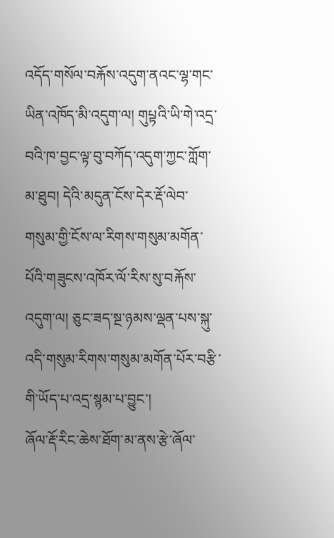འདོད་གསོལ་བརྐོས་འདུག་ནའང་ལྷ་གང་ཡིན་འཁོད་མི་འདུག་ལ། གུཔྟའི་ཡི་གེ་འདྲ་བའི་ཁ་བྱང་ལྟ་བུ་བཀོད་འདུག་ཀྱང་ཀློག་མ་ཐུབ། དེའི་མདུན་ངོས་དེར་རྡོ་ལེབ་གསུམ་གྱི་ངོས་ལ་རིགས་གསུམ་མགོན་པོའི་གཟུངས་འཁོར་ལོ་རིས་སུ་བརྐོས་འདུག་ལ། ཅུང་ཟད་སྔ་ཉམས་ལྡན་པས་སྐུ་འདི་གསུམ་རིགས་གསུམ་མགོན་པོར་བརྩི་གི་ཡོད་པ་འདྲ་སྙམ་པ་བྱུང་།
ཞོལ་རྡོ་རིང་ཆེས་ཐོག་མ་ནས་རྩེ་ཞོལ་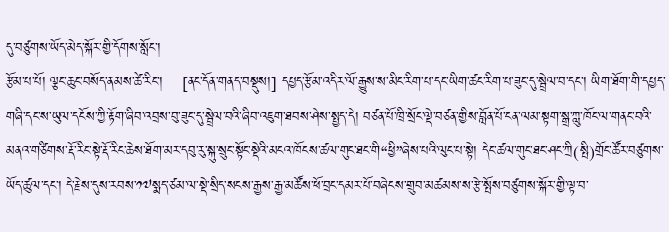དུ་བཙུགས་ཡོད་མེད་སྐོར་གྱི་དོགས་སློང་།
རྩོམ་པ་པོ། ལྕང་ཆུང་བསོད་ནམས་ཚེ་རིང་།    [ནང་དོན་གནད་བསྡུས།] དཔྱད་རྩོམ་འདིར་ལོ་རྒྱུས་ས་མིང་རིག་པ་དང་ཡིག་ཚང་རིག་པ་ཟུང་དུ་སྦྲེལ་བ་དང་། ཡིག་ཐོག་གི་དཔྱད་གཞི་དང་ས་ཡུལ་དངོས་ཀྱི་རྟོག་ཞིབ་འབྲས་བུ་ཟུང་དུ་སྦྲེལ་བའི་ཞིབ་འཇུག་ཐབས་ཤེས་སྤྱད་དེ། བཙན་པོ་ཁྲི་སྲོང་ལྡེ་བཙན་གྱིས་བློན་པོ་ངན་ལམ་སྟག་སྒྲ་ཀླུ་ཁོང་ལ་གནང་བའི་མནའ་གཙིགས་རྡོ་རིང་སྟེ་རྡོ་རིང་ཆེས་ཐོག་མར་དབུ་རུ་སྐུ་སྲུང་སྟོང་སྡེའི་མངའ་ཁོངས་ཚལ་གུང་ཐང་གི“ཕྱི”ཞེས་པའི་ལུང་པ་སྟེ། དེང་ཚལ་གུང་ཐང་ཤང་ཀྲི(སྤི)གྲོང་ཚོར་བཙུགས་ཡོད་ཚུལ་དང་། དེ་རྗེས་དུས་རབས་༡༧སྨད་ཙམ་ལ་སྡེ་སྲིད་སངས་རྒྱས་རྒྱ་མཚོས་ཕོ་བྲང་དམར་པོ་བཞེངས་གྲུབ་མཚམས་ས་རྩེ་སྤོས་བཙུགས་སྐོར་གྱི་ལྟ་བ་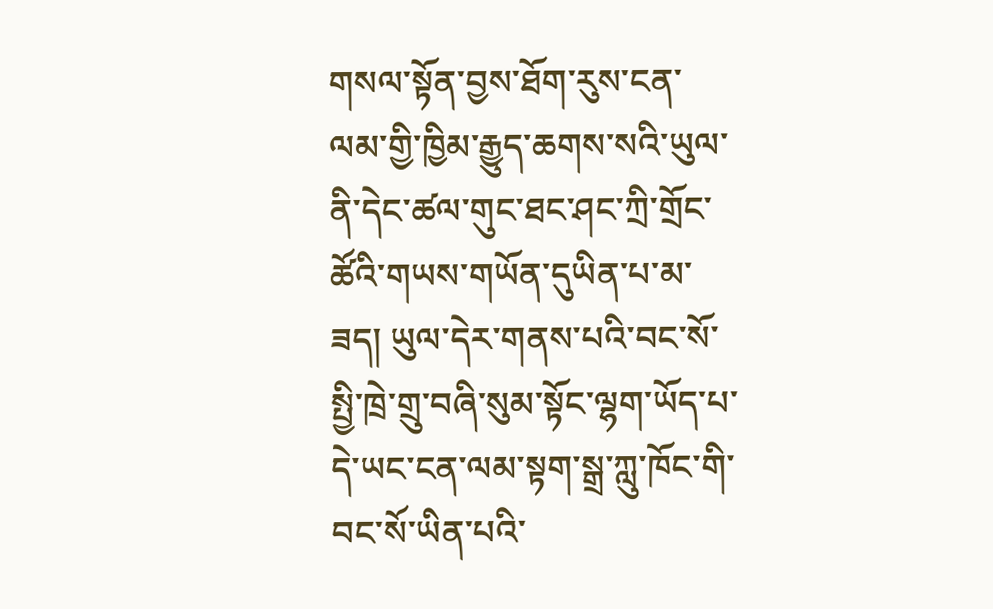གསལ་སྟོན་བྱས་ཐོག་རུས་ངན་ལམ་གྱི་ཁྱིམ་རྒྱུད་ཆགས་སའི་ཡུལ་ནི་དེང་ཚལ་གུང་ཐང་ཤང་ཀྲི་གྲོང་ཚོའི་གཡས་གཡོན་དུཡིན་པ་མ་ཟད། ཡུལ་དེར་གནས་པའི་བང་སོ་སྤྱི་ཁྲེ་གྲུ་བཞི་སུམ་སྟོང་ལྷག་ཡོད་པ་དེ་ཡང་ངན་ལམ་སྟག་སྒྲ་ཀླུ་ཁོང་གི་བང་སོ་ཡིན་པའི་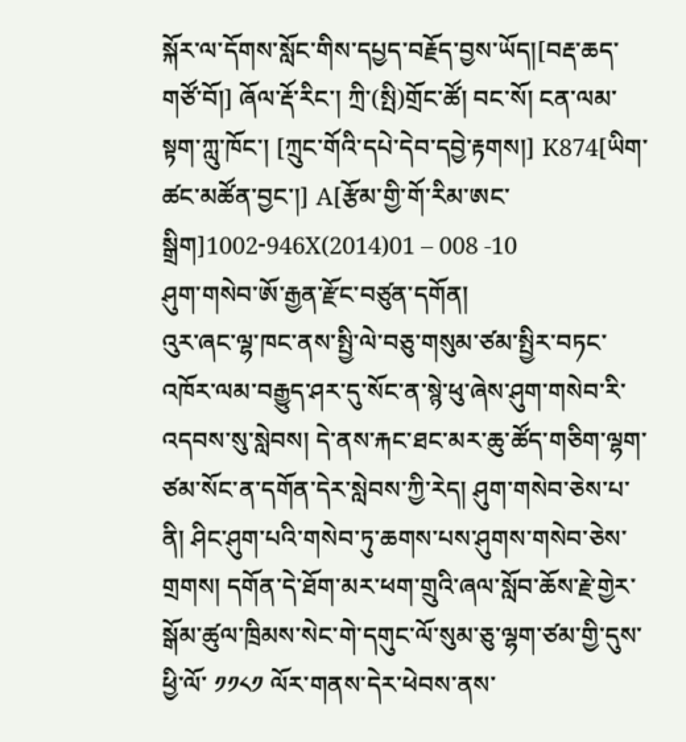སྐོར་ལ་དོགས་སློང་གིས་དཔྱད་བརྗོད་བྱས་ཡོད།[བརྡ་ཆད་གཙོ་བོ།] ཞོལ་རྡོ་རིང་། ཀྲི་(སྤི)གྲོང་ཚོ། བང་སོ། ངན་ལམ་སྟག་ཀླུ་ཁོང་། [ཀྲུང་གོའི་དཔེ་དེབ་དབྱེ་རྟགས།] K874[ཡིག་ཚང་མཚོན་བྱང་།] A[རྩོམ་གྱི་གོ་རིམ་ཨང་སྒྲིག]1002-946X(2014)01 – 008 -10
ཤུག་གསེབ་ཨོ་རྒྱན་རྫོང་བཙུན་དགོན།
འུར་ཞང་ལྷ་ཁང་ནས་སྤྱི་ལེ་བཅུ་གསུམ་ཙམ་སྤྱིར་བཏང་འཁོར་ལམ་བརྒྱུད་ཤར་དུ་སོང་ན་སྙེ་ཕུ་ཞེས་ཤུག་གསེབ་རི་འདབས་སུ་སླེབས། དེ་ནས་རྐང་ཐང་མར་ཆུ་ཚོད་གཅིག་ལྷག་ཙམ་སོང་ན་དགོན་དེར་སླེབས་ཀྱི་རེད། ཤུག་གསེབ་ཅེས་པ་ནི། ཤིང་ཤུག་པའི་གསེབ་ཏུ་ཆགས་པས་ཤུགས་གསེབ་ཅེས་གྲགས། དགོན་དེ་ཐོག་མར་ཕག་གྲུའི་ཞལ་སློབ་ཆོས་རྗེ་གྱེར་སྒོམ་ཚུལ་ཁྲིམས་སེང་གེ་དགུང་ལོ་སུམ་ཅུ་ལྷག་ཙམ་གྱི་དུས་ཕྱི་ལོ་ ༡༡༨༡ ལོར་གནས་དེར་ཕེབས་ནས་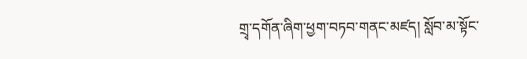གྲྭ་དགོན་ཞིག་ཕྱག་བཏབ་གནང་མཛད། སློབ་མ་སྟོང་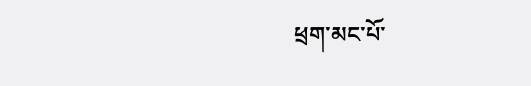ཕྲག་མང་པོ་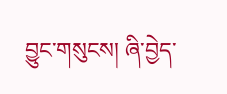བྱུང་གསུངས། ཞི་བྱེད་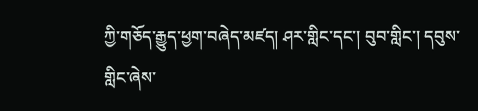ཀྱི་གཅོད་རྒྱུད་ཕྱག་བཞེད་མཛད། ཤར་གླིང་དང་། བུབ་གླིང་། དབུས་གླིང་ཞེས་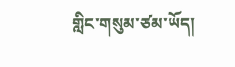གླིང་གསུམ་ཙམ་ཡོད།